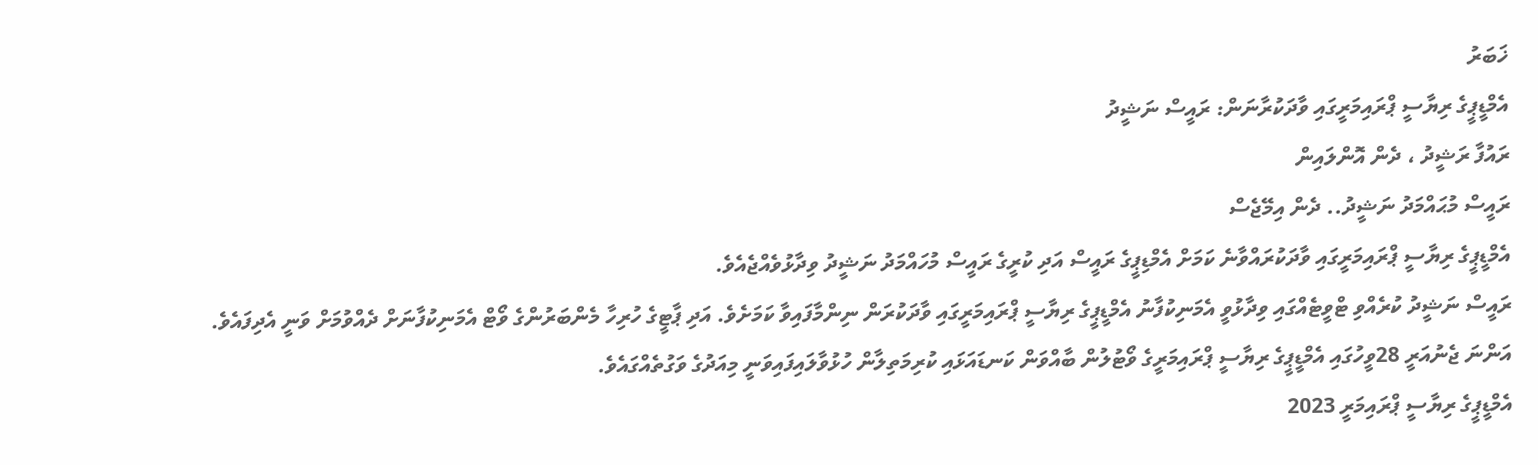ޚަބަރު
އެމްޑީޕީގެ ރިޔާސީ ޕްރައިމަރީގައި ވާދަކުރާނަން: ރައީސް ނަޝީދު
ރައުފާ ރަޝީދު ، ދެން އޮންލައިން
ރައީސް މުޙައްމަދު ނަޝީދު.. ދެން އިމޭޖެސް
އެމްޑީޕީގެ ރިޔާސީ ޕްރައިމަރީގައި ވާދަކުރައްވާނެ ކަމަށް އެމްޑިޕީގެ ރައީސް އަދި ކުރީގެ ރައީސް މުހައްމަދު ނަޝީދު ވިދާޅުވެއްޖެއެވެ.
ރައީސް ނަޝީދު ކުރެއްވި ޓްވީޓެއްގައި ވިދާޅުވީ އެމަނިކުފާނު އެމްޑީޕީގެ ރިޔާސީ ޕްރައިމަރީގައި ވާދަކުރަން ނިންމާފައިވާ ކަމަށެވެ. އަދި ޕާޓީގެ ހުރިހާ މެންބަރުންގެ ވޯޓް އެމަނިކުފާނަށް ދެއްވުމަށް ވަނީ އެދިފައެވެ.
އަންނަ ޖެނުއަރީ 28ވީހުގައި އެމްޑީޕީގެ ރިޔާސީ ޕްރައިމަރީގެ ވޯޓުލުން ބާއްވަން ކަނޑައަޅައި ކުރިމަތިލާން ހުޅުވާލައިފައިވަނީ މިއަދުގެ ވަގުތެއްގައެވެ.
އެމްޑީޕީގެ ރިޔާސީ ޕްރައިމަރީ 2023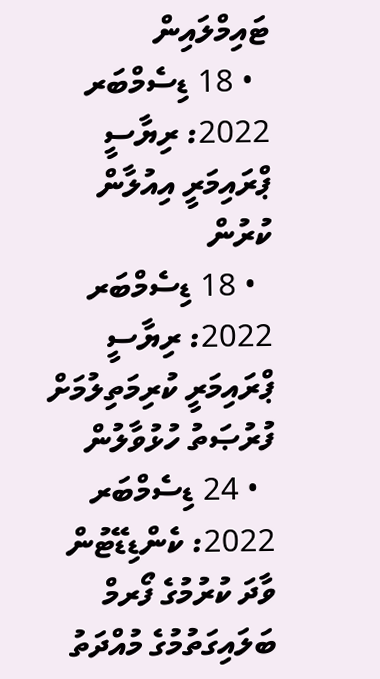ޓައިމްލައިން
  • 18 ޑިސެމްބަރ 2022: ރިޔާސީ ޕްރައިމަރީ އިއުލާން ކުރުން
  • 18 ޑިސެމްބަރ 2022: ރިޔާސީ ޕްރައިމަރީ ކުރިމަތިލުމަށް ފުރުޞަތު ހުޅުވާލުން
  • 24 ޑިސެމްބަރ 2022: ކެންޑިޑޭޓުން ވާދަ ކުރުމުގެ ފޯރމް ބަލައިގަތުމުގެ މުއްދަތު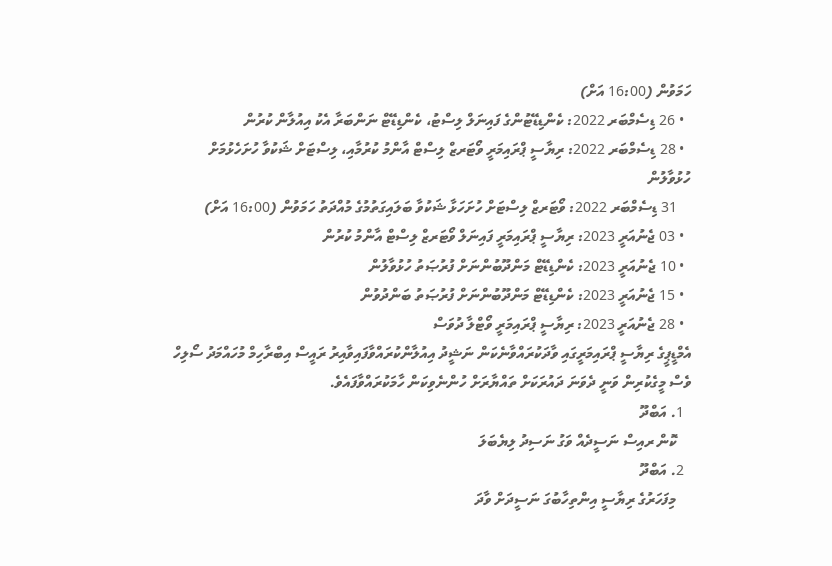ހަމަވުން (16:00 އަށް)
  • 26 ޑިސެމްބަރ 2022: ކެންޑިޑޭޓުންގެ ފައިނަލް ލިސްޓު، ކެންޑިޑޭޓް ނަންބަރާ އެކު އިއުލާން ކުރުން
  • 28 ޑިސެމްބަރ 2022: ރިޔާސީ ޕްރައިމަރީ ވޯޓަރޒް ލިސްޓް އާންމު ކުރުމާއި، ލިސްޓަށް ޝަކުވާ ހުށަހެޅުމަށް ހުޅުވާލުން
    31 ޑިސެމްބަރ 2022: ވޯޓަރޒް ލިސްޓަށް ހުށަހަޅާ ޝަކުވާ ބަލައިގަތުމުގެ މުއްދަތު ހަމަވުން (16:00 އަށް)
  • 03 ޖެނުއަރީ 2023: ރިޔާސީ ޕްރައިމަރީ ފައިނަލް ވޯޓަރޒް ލިސްޓް އާންމު ކުރުން
  • 10 ޖެނުއަރީ 2023: ކެންޑިޑޭޓް މަންދޫބުންނަށް ފުރުޞަތު ހުޅުވާލުން
  • 15 ޖެނުއަރީ 2023: ކެންޑިޑޭޓް މަންދޫބުންނަށް ފުރުޞަތު ބަންދުވުން
  • 28 ޖެނުއަރީ 2023: ރިޔާސީ ޕްރައިމަރީ ވޯޓްލާ ދުވަސް
އެމްޑީޕީގެ ރިޔާސީ ޕްރައިމަރީގައި ވާދަކުރައްވާނެކަން ނަޝީދު އިއުލާންކުރައްވާފައިވާއިރު ރައީސް އިބްރާހިމް މުހައްމަދު ސޯލިހް ވެސް މީގެކުރިން ވަނީ ދެވަނަ ދައުރަކަށް ތައްޔާރަށް ހުންނެވިކަން ހާމަކުރައްވާފައެވެ.
  1. އަބްދޫ
    ކޮން ރއިސް ނަސީދެއް ވަގު ނަސިދު ލިޔެބަލަ
  2. އަބްދޫ
    މިފަހަރުގެ ރިޔާސީ އިންތިހާބުގަ ނަސީދަށް ވާދަ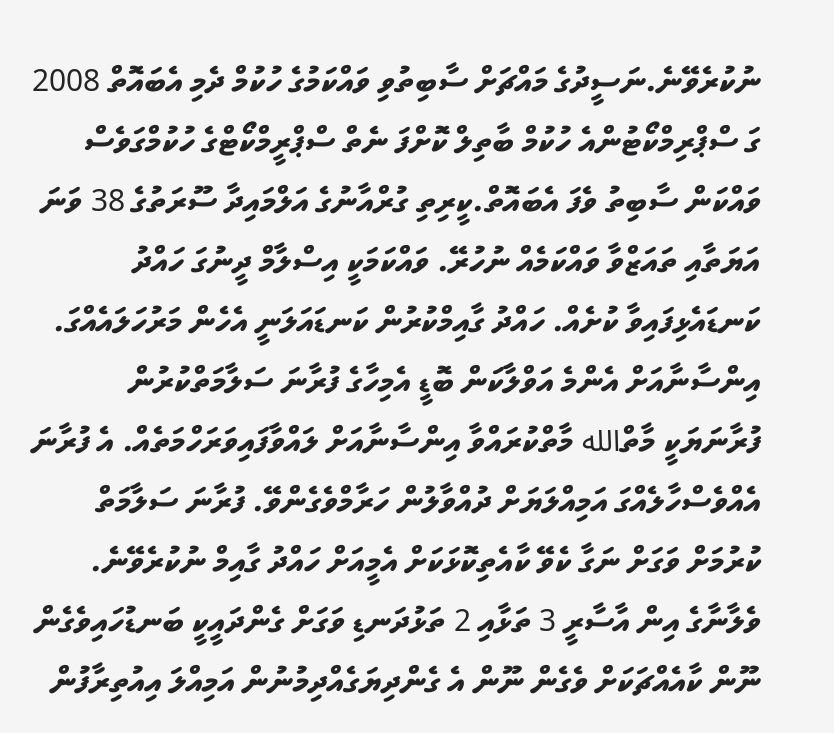ނުކުރެވޭނެ.ނަސީދުގެ މައްޗަށް ސާބިތުވި ވައްކަމުގެ ހުކުމް ދެމި އެބައޮތް 2008 ގަ ސްޕްރިމްކޯޓުންއެ ހުކުމް ބާތިލް ކޮށްފަ ނެތް ސްޕްރީމްކޯޓްގެ ހުކުމްގަވެސް ވައްކަން ސާބިތު ވެފަ އެބައޮތް.ކީރިތި ގުރްއާނުގެ އަލްމައިދާ ސޫރަތުގެ 38 ވަނަ އަޔަތާއި ތައަޒްވާ ވައްކަމެއް ނުހުރޭ. ވައްކަމަކީ އިސްލާމް ދީނުގަ ހައްދު ކަނޑައެޅިފައިވާ ކުށެއް. ހައްދު ގާއިމްކުރުން ކަނޑައަލަނީ އެހެން މަރުހަލައެއްގަ. އިންސާނާއަށް އެންމެ އަވްލާކަން ބޮޑީ އެމިހާގެ ފުރާނަ ސަލާމަތްކުރުން ފުރާނަޔަކީ މާތްالله މާތްކުރައްވާ އިންސާނާއަށް ލައްވާފައިވަރަހްމަތެއް. އެ ފުރާނަ އެއްވެސްހާލެއްގަ އަމިއްލަޔަށް ދުއްވާލުން ހަރާމްވެގެންވޭ. ފުރާނަ ސަލާމަތް ކުރުމަށް ވަގަށް ނަގާ ކެވޭ ކާއެތިކޮޅަކަށް އެމީއަށް ހައްދު ގާއިމް ނުކުރެވޭނެ. ވެލާނާގެ އިން އާސާރީ 3 ތަޅާއި 2 ތަޅުދަނޑި ވަގަށް ގެންދައީކީ ބަނޑުހައިވެގެން ނޫން ކާއެއްޗަކަށް ވެގެން ނޫން އެ ގެންދިޔަގެއްދިމުނުން އަމިއްލަ އިއުތިރާފުން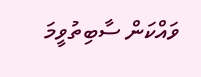ވައްކަން ސާބިތުވީމަ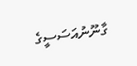ގާނޫނުއަސަސީގެ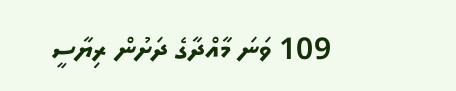109 ވަނަ މާއްދާގެ ދަށުން ރިޔާސީ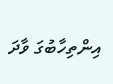އިންތިހާބުގަ ވާދަ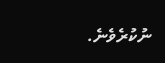ނުކުރެވެނެ.